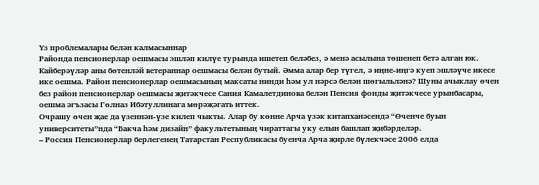Үз проблемалары белән калмасыннар
Районда пенсионерлар оешмасы эшләп килүе турында ишетеп беләбез, ә менә асылына төшенеп бетә алган юк. Кайберәүләр аны бөтенләй ветераннар оешмасы белән бутый. Әмма алар бер түгел, ә иңне-иңгә куеп эшләүче икесе ике оешма. Район пенсионерлар оешмасының максаты нинди һәм ул нәрсә белән шөгыльләнә? Шуны ачыклау өчен без район пенсионерлар оешмасы җитәкчесе Сания Камалетдинова белән Пенсия фонды җитәкчесе урынбасары, оешма әгъзасы Гөлназ Ибәтуллинага мөрәҗәгать иттек.
Очрашу өчен җае да үзеннән-үзе килеп чыкты. Алар бу көнне Арча үзәк китапханәсендә “Өченче буын университеты”нда “Бакча һәм дизайн” факультетының чираттагы уку елын башлап җибәрделәр.
– Россия Пенсионерлар берлегенең Татарстан Республикасы буенча Арча җирле бүлекчәсе 2006 елда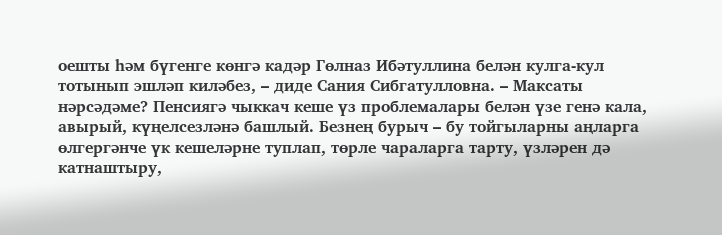оешты һәм бүгенге көнгә кадәр Гөлназ Ибәтуллина белән кулга-кул тотынып эшләп киләбез, – диде Сания Сибгатулловна. – Максаты нәрсәдәме? Пенсиягә чыккач кеше үз проблемалары белән үзе генә кала, авырый, күңелсезләнә башлый. Безнең бурыч – бу тойгыларны аңларга өлгергәнче үк кешеләрне туплап, төрле чараларга тарту, үзләрен дә катнаштыру,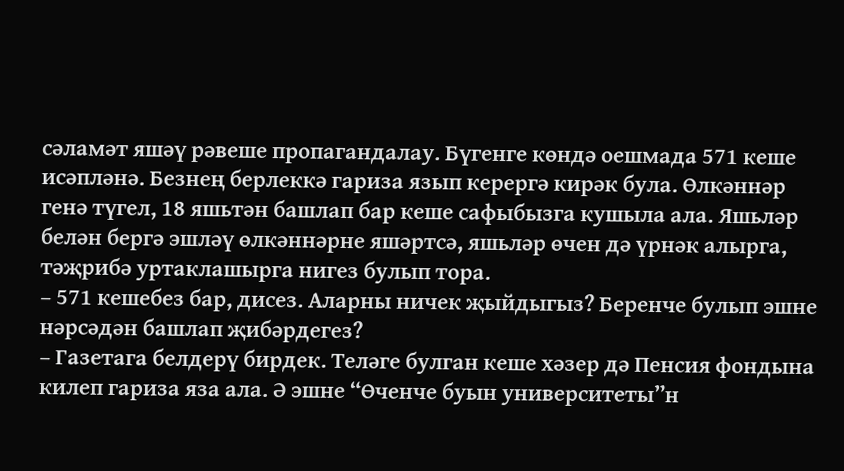сәламәт яшәү рәвеше пропагандалау. Бүгенге көндә оешмада 571 кеше исәпләнә. Безнең берлеккә гариза язып керергә кирәк була. Өлкәннәр генә түгел, 18 яшьтән башлап бар кеше сафыбызга кушыла ала. Яшьләр белән бергә эшләү өлкәннәрне яшәртсә, яшьләр өчен дә үрнәк алырга, тәҗрибә уртаклашырга нигез булып тора.
– 571 кешебез бар, дисез. Аларны ничек җыйдыгыз? Беренче булып эшне нәрсәдән башлап җибәрдегез?
– Газетага белдерү бирдек. Теләге булган кеше хәзер дә Пенсия фондына килеп гариза яза ала. Ә эшне “Өченче буын университеты”н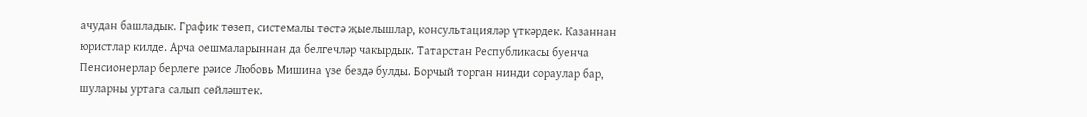ачудан башладык. График төзеп, системалы төстә җыелышлар, консультацияләр үткәрдек. Казаннан юристлар килде. Арча оешмаларыннан да белгечләр чакырдык. Татарстан Республикасы буенча Пенсионерлар берлеге рәисе Любовь Мишина үзе бездә булды. Борчый торган нинди сораулар бар, шуларны уртага салып сөйләштек.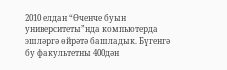2010 елдан “Өченче буын университеты”нда компьютерда эшләргә өйрәтә башладык. Бүгенгә бу факультетны 400дән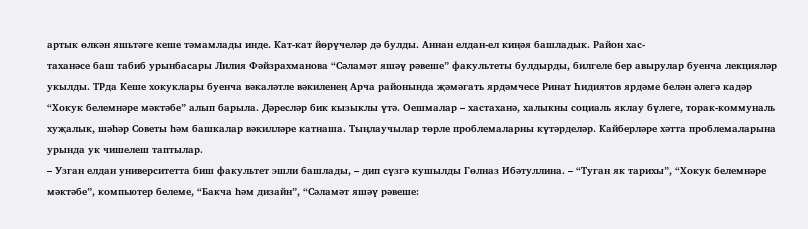артык өлкән яшьтәге кеше тәмамлады инде. Кат-кат йөрүчеләр дә булды. Аннан елдан-ел киңәя башладык. Район хас-
таханәсе баш табиб урынбасары Лилия Фәйзрахманова “Сәламәт яшәү рәвеше” факультеты булдырды, билгеле бер авырулар буенча лекцияләр укылды. ТРда Кеше хокуклары буенча вәкаләтле вәкиленең Арча районында җәмәгать ярдәмчесе Ринат Һидиятов ярдәме белән әлегә кадәр “Хокук белемнәре мәктәбе” алып барыла. Дәресләр бик кызыклы үтә. Оешмалар – хастаханә, халыкны социаль яклау бүлеге, торак-коммуналь хуҗалык, шәһәр Советы һәм башкалар вәкилләре катнаша. Тыңлаучылар төрле проблемаларны күтәрделәр. Кайберләре хәтта проблемаларына урында ук чишелеш таптылар.
– Узган елдан университетта биш факультет эшли башлады, – дип сүзгә кушылды Гөлназ Ибәтуллина. – “Туган як тарихы”, “Хокук белемнәре мәктәбе”, компьютер белеме, “Бакча һәм дизайн”, “Сәламәт яшәү рәвеше: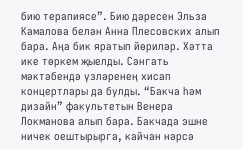бию терапиясе”. Бию дәресен Эльза Камалова белән Анна Плесовских алып бара. Аңа бик яратып йөриләр. Хәтта ике төркем җыелды. Сәнгать мәктәбендә үзләренең хисап концертлары да булды. “Бакча һәм дизайн” факультетын Венера Локманова алып бара. Бакчада эшне ничек оештырырга, кайчан нәрсә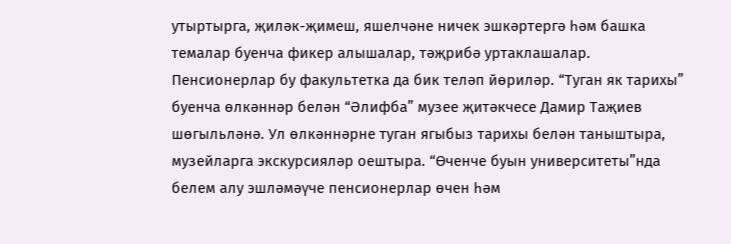утыртырга, җиләк-җимеш, яшелчәне ничек эшкәртергә һәм башка темалар буенча фикер алышалар, тәҗрибә уртаклашалар. Пенсионерлар бу факультетка да бик теләп йөриләр. “Туган як тарихы” буенча өлкәннәр белән “Әлифба” музее җитәкчесе Дамир Таҗиев шөгыльләнә. Ул өлкәннәрне туган ягыбыз тарихы белән таныштыра, музейларга экскурсияләр оештыра. “Өченче буын университеты”нда белем алу эшләмәүче пенсионерлар өчен һәм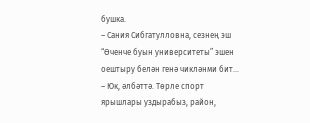бушка.
– Сания Сибгатулловна, сезнең эш “Өченче буын университеты” эшен оештыру белән генә чикләнми бит...
– Юк, әлбәттә. Төрле спорт ярышлары уздырабыз, район,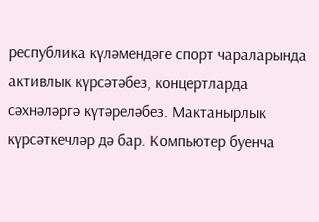республика күләмендәге спорт чараларында активлык күрсәтәбез, концертларда сәхнәләргә күтәреләбез. Мактанырлык күрсәткечләр дә бар. Компьютер буенча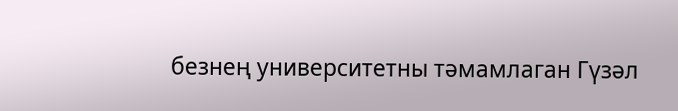безнең университетны тәмамлаган Гүзәл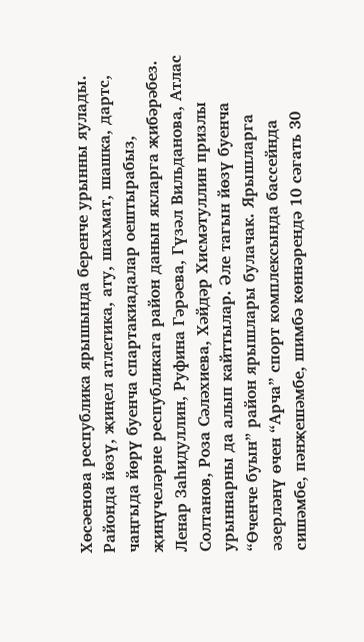Хөсәенова республика ярышында беренче урынны яулады. Районда йөзү, җиңел атлетика, ату, шахмат, шашка, дартс, чаңгыда йөрү буенча спартакиадалар оештырабыз, җиңүчеләрне республикага район данын якларга җибәрәбез. Ленар Заһидуллин, Руфина Гәрәева, Гүзәл Вильданова, Атлас Солтанов, Роза Сәләхиева, Хәйдәр Хисмәтуллин призлы урыннарны да алып кайттылар. Әле тагын йөзү буенча “Өченче буын” район ярышлары булачак. Ярышларга әзерләнү өчен “Арча” спорт комплексында бассейнда сишәмбе, пәнҗешәмбе, шимбә көннәрендә 10 сәгать 30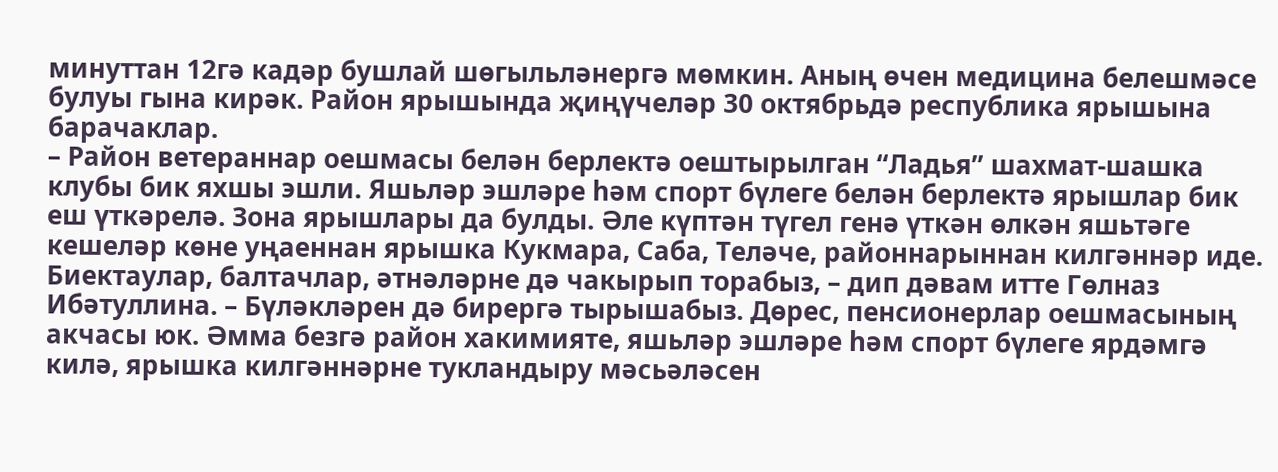минуттан 12гә кадәр бушлай шөгыльләнергә мөмкин. Аның өчен медицина белешмәсе булуы гына кирәк. Район ярышында җиңүчеләр 30 октябрьдә республика ярышына барачаклар.
– Район ветераннар оешмасы белән берлектә оештырылган “Ладья” шахмат-шашка клубы бик яхшы эшли. Яшьләр эшләре һәм спорт бүлеге белән берлектә ярышлар бик еш үткәрелә. Зона ярышлары да булды. Әле күптән түгел генә үткән өлкән яшьтәге кешеләр көне уңаеннан ярышка Кукмара, Саба, Теләче, районнарыннан килгәннәр иде. Биектаулар, балтачлар, әтнәләрне дә чакырып торабыз, – дип дәвам итте Гөлназ Ибәтуллина. – Бүләкләрен дә бирергә тырышабыз. Дөрес, пенсионерлар оешмасының акчасы юк. Әмма безгә район хакимияте, яшьләр эшләре һәм спорт бүлеге ярдәмгә килә, ярышка килгәннәрне тукландыру мәсьәләсен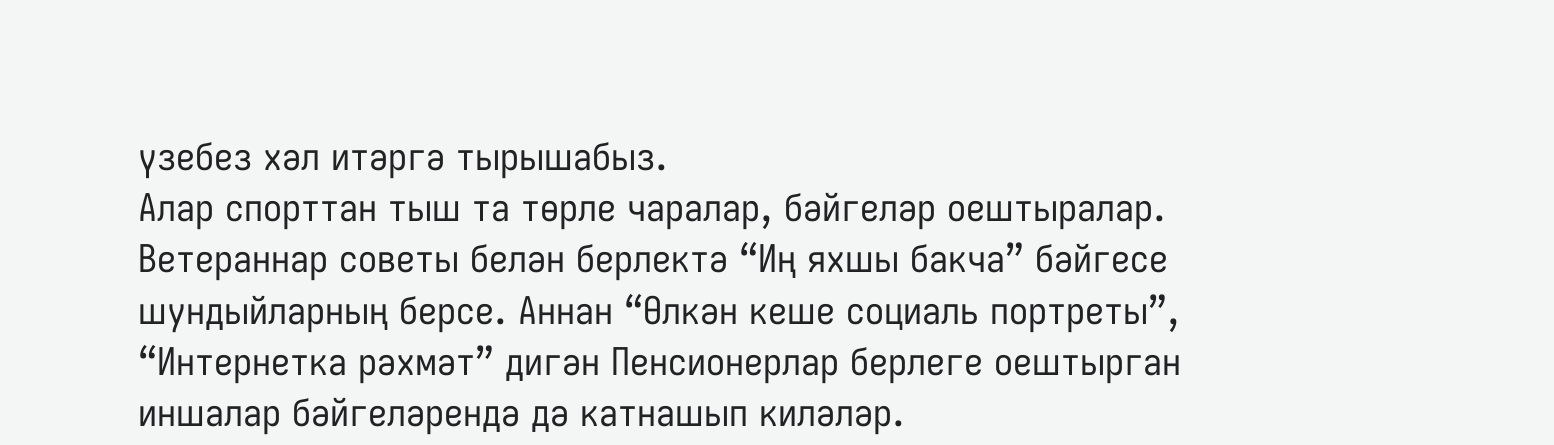үзебез хәл итәргә тырышабыз.
Алар спорттан тыш та төрле чаралар, бәйгеләр оештыралар. Ветераннар советы белән берлектә “Иң яхшы бакча” бәйгесе шундыйларның берсе. Аннан “Өлкән кеше социаль портреты”, “Интернетка рәхмәт” дигән Пенсионерлар берлеге оештырган иншалар бәйгеләрендә дә катнашып киләләр.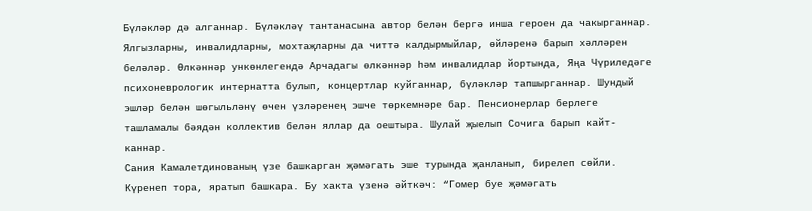Бүләкләр дә алганнар. Бүләкләү тантанасына автор белән бергә инша героен да чакырганнар. Ялгызларны, инвалидларны, мохтаҗларны да читтә калдырмыйлар, өйләренә барып хәлләрен беләләр. Өлкәннәр ункөнлегендә Арчадагы өлкәннәр һәм инвалидлар йортында, Яңа Чүриледәге психоневрологик интернатта булып, концертлар куйганнар, бүләкләр тапшырганнар. Шундый эшләр белән шөгыльләнү өчен үзләренең эшче төркемнәре бар. Пенсионерлар берлеге ташламалы бәядән коллектив белән яллар да оештыра. Шулай җыелып Сочига барып кайт- каннар.
Сания Камалетдинованың үзе башкарган җәмәгать эше турында җанланып, бирелеп сөйли. Күренеп тора, яратып башкара. Бу хакта үзенә әйткәч: “Гомер буе җәмәгать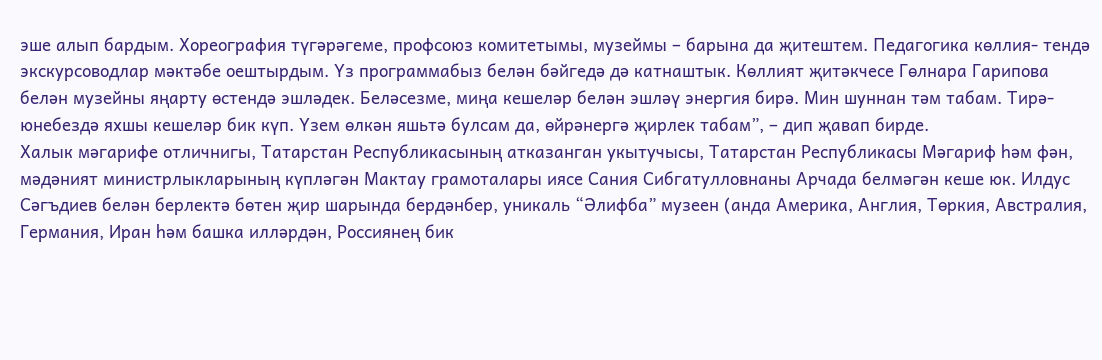эше алып бардым. Хореография түгәрәгеме, профсоюз комитетымы, музеймы – барына да җитештем. Педагогика көллия- тендә экскурсоводлар мәктәбе оештырдым. Үз программабыз белән бәйгедә дә катнаштык. Көллият җитәкчесе Гөлнара Гарипова белән музейны яңарту өстендә эшләдек. Беләсезме, миңа кешеләр белән эшләү энергия бирә. Мин шуннан тәм табам. Тирә-юнебездә яхшы кешеләр бик күп. Үзем өлкән яшьтә булсам да, өйрәнергә җирлек табам”, – дип җавап бирде.
Халык мәгарифе отличнигы, Татарстан Республикасының атказанган укытучысы, Татарстан Республикасы Мәгариф һәм фән, мәдәният министрлыкларының күпләгән Мактау грамоталары иясе Сания Сибгатулловнаны Арчада белмәгән кеше юк. Илдус Сәгъдиев белән берлектә бөтен җир шарында бердәнбер, уникаль “Әлифба” музеен (анда Америка, Англия, Төркия, Австралия, Германия, Иран һәм башка илләрдән, Россиянең бик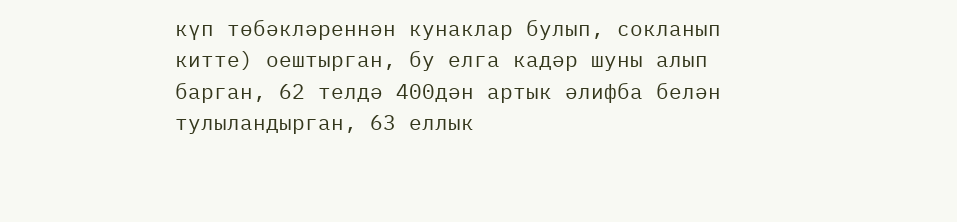күп төбәкләреннән кунаклар булып, сокланып китте) оештырган, бу елга кадәр шуны алып барган, 62 телдә 400дән артык әлифба белән тулыландырган, 63 еллык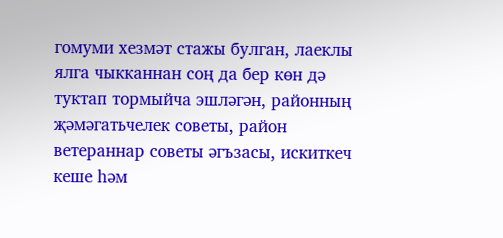гомуми хезмәт стажы булган, лаеклы ялга чыкканнан соң да бер көн дә туктап тормыйча эшләгән, районның җәмәгатьчелек советы, район ветераннар советы әгъзасы, искиткеч кеше һәм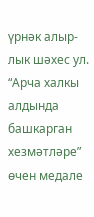үрнәк алыр-лык шәхес ул. “Арча халкы алдында башкарган хезмәтләре” өчен медале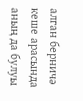алган берничә кеше арасында аның да булуы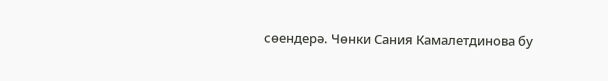сөендерә. Чөнки Сания Камалетдинова бу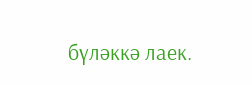бүләккә лаек.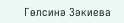Гөлсинә Зәкиева